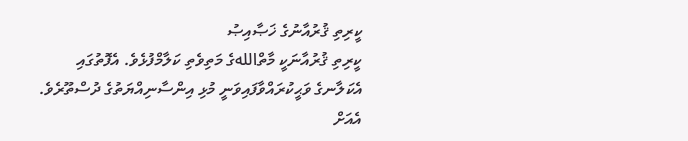ކީރިތި ޤުރުއާނުގެ ޚަޞާއިޞު
ކީރިތި ޤުރުއާނަކީ މާތްاللهގެ މަތިވެތި ކަލާމްފުޅެވެ. އެފޮތުގައި އެކަލާނގެ ވަޙީކުރައްވާފައިވަނީ މުޅި އިންސާނިއްޔަތުގެ ދުސްތޫރެވެ. އެއަށް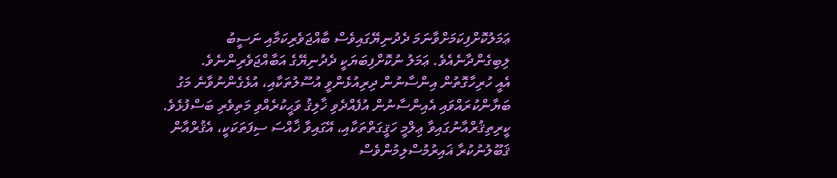ޢަމަލުކޮށްފިކަމަށްވާނަމަ ދެދުނިޔޭގައިވެސް ބާއްޖަވެރިކަމާއި ނަސީބު ލިބިގެންދާނެއެވެ. ޢަމަލު ނުކޮށްފިބަޔަކީ ދެދުނިޔޭގެ އަބާއްޖަވެރިންނެވެ.
އެއީ ހުރިހާގޮތުން އިންސާނުން ދިރިއުޅެންވީ އުސޫލުތަކާއި، އުޅެގެންނުވާނެ މަގު ބަޔާންކުރައްވައި އެއިންސާނުން އުފެއްދެވި ޚާލިޤު ވަޙީކުރެއްވި މަތިވެރި ބަސްފުޅެވެ.
ކީރިތިޤުރްއާނުގައިވާ ޢިލްމީ ހަޤީގަތްތަކާއި، އޭގައިވާ ޚާއްސަ ސިފަތަކަކީ، އެޤުރްއާން ޤަބޫލުނުކުރާ ޣައިރުމުސްލިމުންވެސް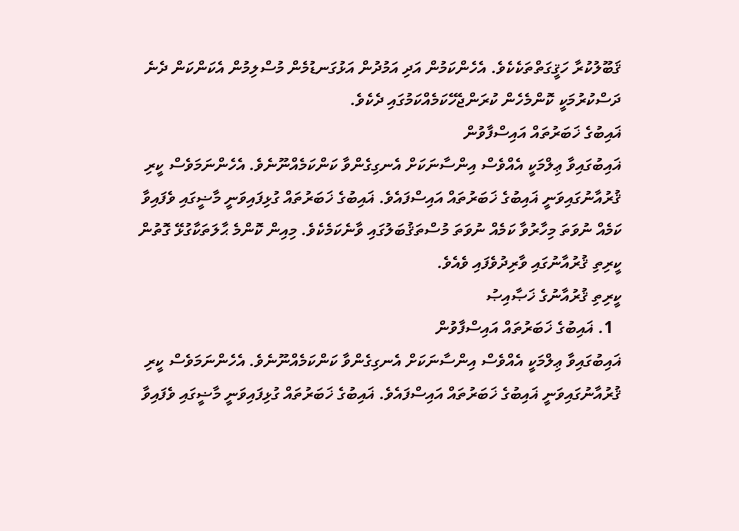ޤަބޫލުކުރާ ހަޤީގަތްތަކެކެވެ. އެހެންކަމުން އަދި އަމުދުން އަޅުގަނޑުމެން މުސްލިމުން އެކަންކަން ދެނެ ދަސްކުރުމަކީ ކޮންމެހެން ކުރަންޖެހޭކަމެއްކަމުގައި ދެކެވެ.
ޣައިބުގެ ޚަބަރުތައް އައިސްފާވުން
ޣައިބުގައިވާ ޢިލްމަކީ އެއްވެސް އިންސާނަކަށް އެނގިގެންވާ ކަންކަމެއްނޫނެވެ. އެހެންނަމަވެސް ކީރި ޤުރުއާނުގައިވަނީ ޣައިބުގެ ޚަބަރުތައް އައިސްފައެވެ. ޣައިބުގެ ޚަބަރުތައް ގުޅިފައިވަނީ މާޟީގައި ވެފައިވާ ކަމެއް ނުވަތަ މިހާރުވާ ކަމެއް ނުވަތަ މުސްތަޤުބަލުގައި ވާނެކަމެކެވެ. މިއިން ކޮންމެ ޙާލަތަކާގުޅޭ ގޮތުން ކީރިތި ޤުރުއާނުގައި ވާރިދުވެފައި ވެއެވެ.
ކީރިތި ޤުރުއާނުގެ ޚަޞާއިޞު
  1. ޣައިބުގެ ޚަބަރުތައް އައިސްފާވުން
ޣައިބުގައިވާ ޢިލްމަކީ އެއްވެސް އިންސާނަކަށް އެނގިގެންވާ ކަންކަމެއްނޫނެވެ. އެހެންނަމަވެސް ކީރި ޤުރުއާނުގައިވަނީ ޣައިބުގެ ޚަބަރުތައް އައިސްފައެވެ. ޣައިބުގެ ޚަބަރުތައް ގުޅިފައިވަނީ މާޟީގައި ވެފައިވާ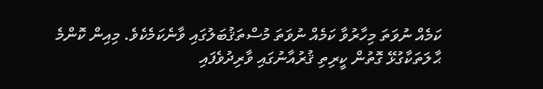ކަމެއް ނުވަތަ މިހާރުވާ ކަމެއް ނުވަތަ މުސްތަޤުބަލުގައި ވާނެކަމެކެވެ. މިއިން ކޮންމެ ޙާލަތަކާގުޅޭ ގޮތުން ކީރިތި ޤުރުއާނުގައި ވާރިދުވެފައި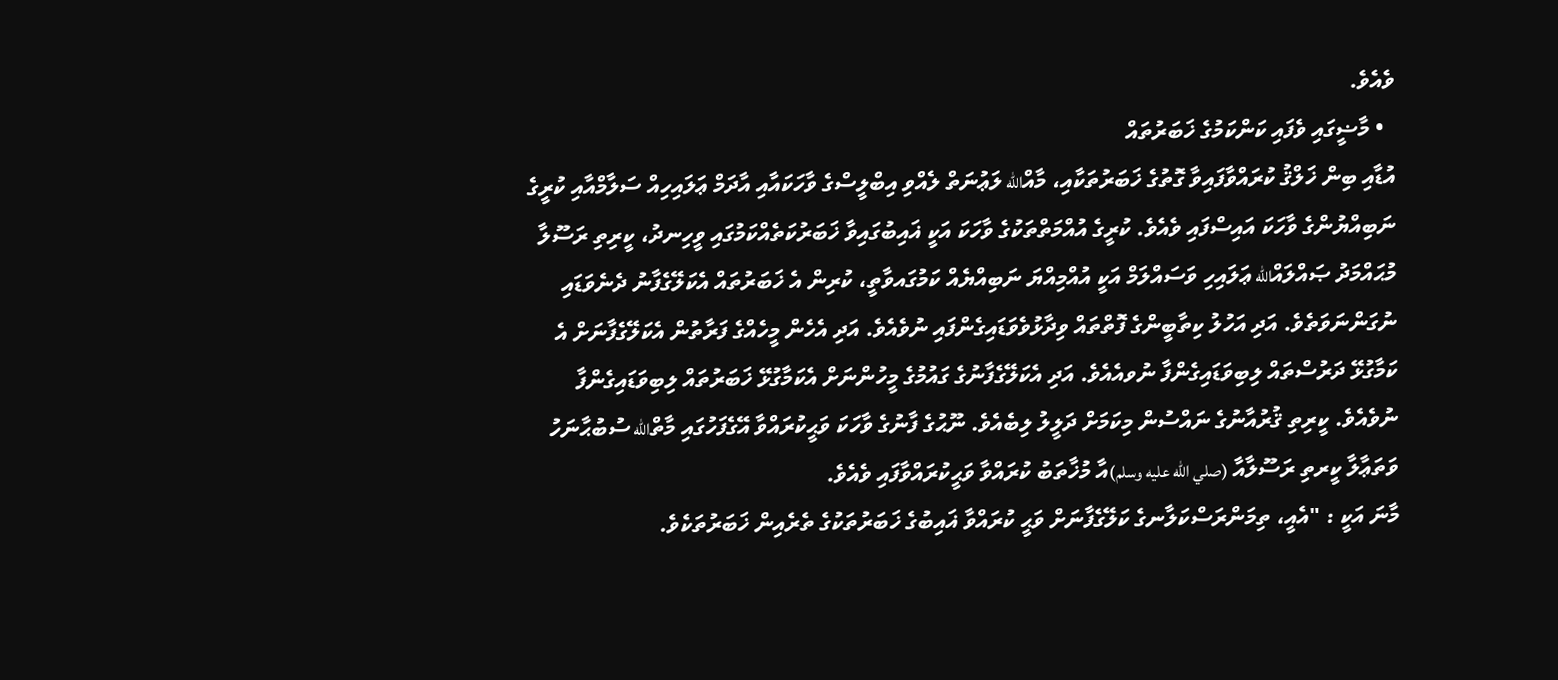ވެއެވެ.
  • މާޟީގައި ވެފައި ކަންކަމުގެ ޚަބަރުތައް
އުޑާއި ބިން ޚަލްޤު ކުރައްވާފައިވާ ގޮތުގެ ޚަބަރުތަކާއި، މާއްالله ލަޢުނަތް ލެއްވި އިބްލީސްގެ ވާހަކައާއި އާދަމް ޢަލައިހިއް ސަލާމްއާއި ކުރީގެ ނަބިއްޔުންގެ ވާހަކަ އައިސްފައި ވެއެވެ. ކުރީގެ އުއްމަތްތަކުގެ ވާހަކަ އަކީ ޣައިބުގައިވާ ޚަބަރުކަތެއްކަމުގައި ވީހިނދު، ކީރިތި ރަސޫލާ މުޙައްމަދު ޞައްލައްالله ޢަލައިހި ވަސައްލަމް އަކީ އުއްމިއްޔަ ނަބިއްޔެއް ކަމުގައވާތީ، ކުރިން އެ ޚަބަރުތައް އެކަލޭގެފާނު ދެނެވަޑައި ނުގަންނަވަތެވެ. އަދި އަހުލު ކިތާބީންގެ ފޮތްތައް ވިދާޅުވެވަޑައިގެންފައި ނުވެއެވެ. އަދި އެހެން މީހެއްގެ ފަރާތުން އެކަލޭގެފާނަށް އެ ކަމާގުޅޭ ދަރުސްތައް ލިބިވަޑައިގެންފާ ނުވއެއެވެ. އަދި އެކަލޭގެފާނުގެ ގައުމުގެ މީހުންނަށް އެކަމާގުޅޭ ޚަބަރުތައް ލިބިވަޑައިގެންފާ ނުވެއެވެ. ކީރިތި ޤުރުއާނުގެ ނައްސުން މިކަމަށް ދަލީލު ލިބެއެވެ. ނޫޙުގެ ފާނުގެ ވާހަކަ ވަޙީކުރައްވާ އޭގެފަހުގައި މާތްالله ސުބުޙާނަހު ވަތަޢާލާ ކީރތި ރަސޫލާއާ (صلي الله عليه وسلم)އާ މުޚާތަބު ކުރައްވާ ވަޙީކުރައްވާފައި ވެއެވެ.
މާނަ އަކީ : "އެއީ، ތިމަންރަސްކަލާނގެ ކަލޭގެފާނަށް ވަޙީ ކުރައްވާ ޣައިބުގެ ޚަބަރުތަކުގެ ތެރެއިން ޚަބަރުތަކެވެ.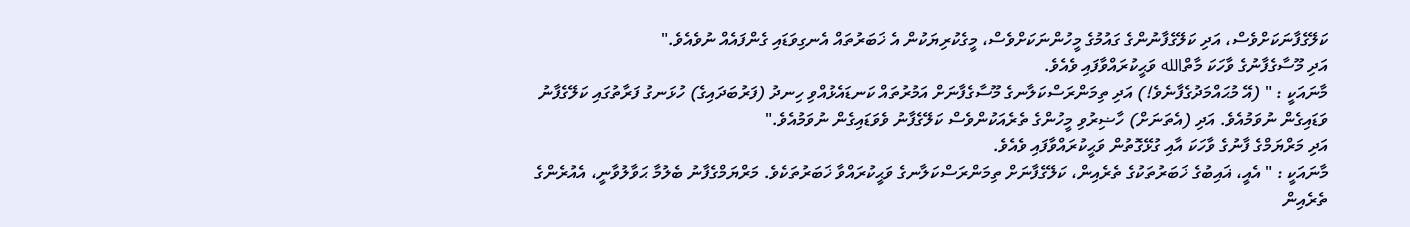ކަލޭގެފާނަކަށްވެސް، އަދި ކަލޭގެފާނުންގެ ގައުމުގެ މީހުންނަކަށްވެސް، މީގެކުރިޔަކުން އެ ޚަބަރުތައް އެނގިވަޑައި ގެންފައެއް ނުވެއެވެ."
އަދި މޫސާގެފާނުގެ ވާހަކަ މާތްالله ވަޙީކުރައްވާފައި ވެއެވެ.
މާނައަކީ : " (އޭ މުޙައްމަދުގެފާނެވެ!) އަދި ތިމަންރަސްކަލާނގެ މޫސާގެފާނަށް އަމުރުތައް ކަނޑައެޅުއްވި ހިނދު (ފަރުބަދައިގެ) ހުޅަނގު ފަރާތުގައި ކަލޭގެފާނު ވަޑައިގެން ނުވަމުއެވެ. އަދި (އެތަނަށް) ހާޟިރުވި މީހުންގެ ތެރެއަކުންވެސް ކަލޭގެފާނު ވެވަޑައިގެން ނުވަމުއެވެ."
އަދި މަރްޔަމްގެ ފާނުގެ ވާހަކަ އާއި ގުޅޭގޮތުން ވަޙީކުރައްވާފައި ވެއެވެ.
މާނައަކީ : " އެއީ، ޣައިބުގެ ޚަބަރުތަކުގެ ތެރެއިން، ކަލޭގެފާނަށް ތިމަންރަސްކަލާނގެ ވަޙީކުރައްވާ ޚަބަރުތަކެވެ. މަރްޔަމްގެފާނު ބެލުމާ ޙަވާލުވާނީ، އެއުރެންގެ ތެރެއިން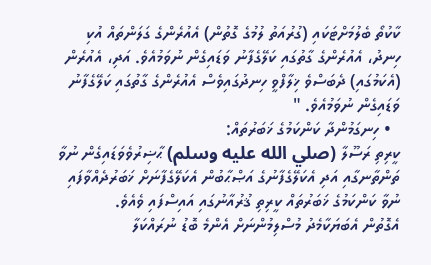ކާކުތޯ ބެލުމަށްޓަކައި (ގުރުއަތު ލުމުގެ ގޮތުން) އެއުރެންގެ ގަލަންތައް އުކި ހިނދު، އެއުރެންގެ ގާތުގައި ކަލޭގެފާނު ވަޑައިގެން ނުވަމުއެވެ. އަދި، އެއުރެން (އެކަމުގައި) ދެބަސްވެ ޚިލާފްވީ ހިނދުގައިވެސް އެއުރެންގެ ގާތުގައި ކަލޭގެފާނު ވަޑައިގެން ނުވަމުއެވެ. "
  • ހިނގަމުންދާ ކަންކަމުގެ ޚަބަރުތައް:
ކީރިތި ރަސޫލާ (صلي الله عليه وسلم) ޙާޟިރުވެވަޑައިގެން ނުވާ ތަންތާނގާއި އަދި އެކަލޭގެފާނުގެ އަޞްޙާބުން އެކަލޭގެފާނަށް ޚަބަރުދެއްވާފައި ނުވާ ކަންކަމުގެ ޚަބަރުތައް ކީރިތި ޤުރުއާނުގައި އައިސްފައި ވެއެވެ.
އެގޮތުން އެބަޔަކާމެދު މުސްލިމުންނަށް އެންމެ ބޮޑު ނުރައްކަލާ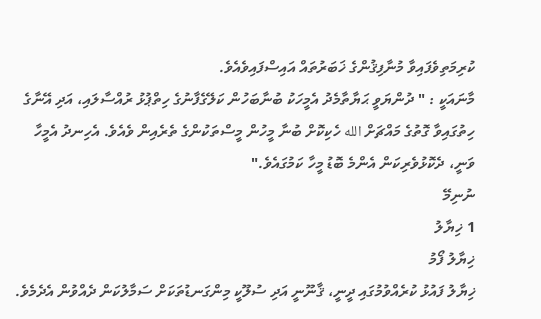ކުރިމަތިވެފައިވާ މުނާފިޤުންގެ ޚަބަރުތައް އައިސްފައިވެއެވެ.
މާނައަކީ : " ދުންޔަވީ ޙަޔާތާމެދު އެމީހަކު ބުނާބަހުން ކަލޭގެފާނުގެ ހިތްޕުޅު ރުއްސާލައި، އަދި އޭނާގެ ހިތުގައިވާ ގޮތުގެ މައްޗަށް الله ހެކިކޮށް ބުނާ މީހުން މީސްތަކުންގެ ތެރެއިން ވެއެވެ. އެހިނދު އެމީހާ ވަނީ، ދެކޮޅުވެރިކަން އެންމެ ބޮޑު މީހާ ކަމުގައެވެ."
ނުނިމޭ
1 ޚިޔާލު
ޚިޔާލު ފޯމު
ޚިޔާލު ފައުޅު ކުރެއްވުމުގައި ދީނީ، ޤާނޫނީ އަދި ސުލޫކީ މިންގަނޑުތަކަށް ސަމާލުކަން ދެއްވުން އެދެމެވެ.